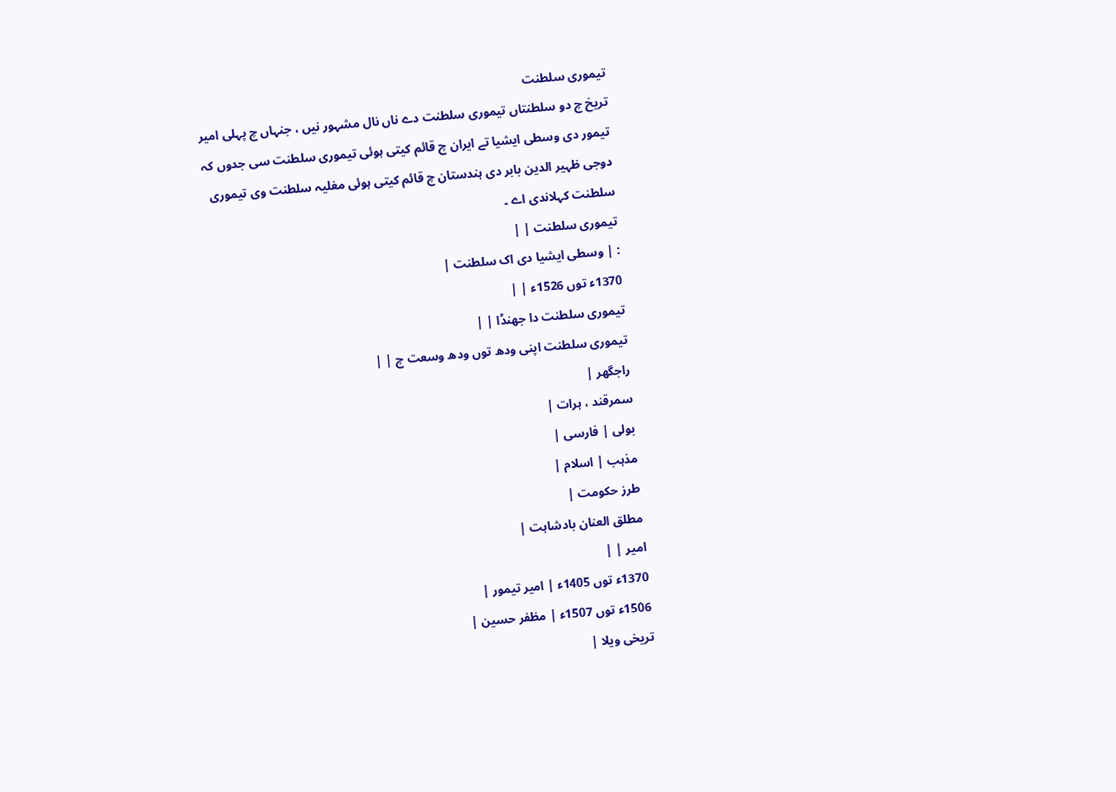تیموری سلطنت
تریخ چ دو سلطنتاں تیموری سلطنت دے ناں نال مشہور نیں ، جنہاں چ پہلی امیر تیمور دی وسطی ایشیا تے ایران چ قائم کیتی ہوئی تیموری سلطنت سی جدوں کہ دوجی ظہیر الدین بابر دی ہندستان چ قائم کیتی ہوئی مغلیہ سلطنت وی تیموری سلطنت کہلاندی اے ۔
تیموری سلطنت | |
: | وسطی ایشیا دی اک سلطنت |
1370ء توں 1526ء | |
تیموری سلطنت دا جھنڈا | |
تیموری سلطنت اپنی ودھ توں ودھ وسعت چ | |
راجگھر |
سمرقند ، ہرات |
بولی | فارسی |
مذہب | اسلام |
طرز حکومت |
مطلق العنان بادشاہت |
امیر | |
1370ء توں 1405ء | امیر تیمور |
1506ء توں 1507ء | مظفر حسین |
تریخی ویلا |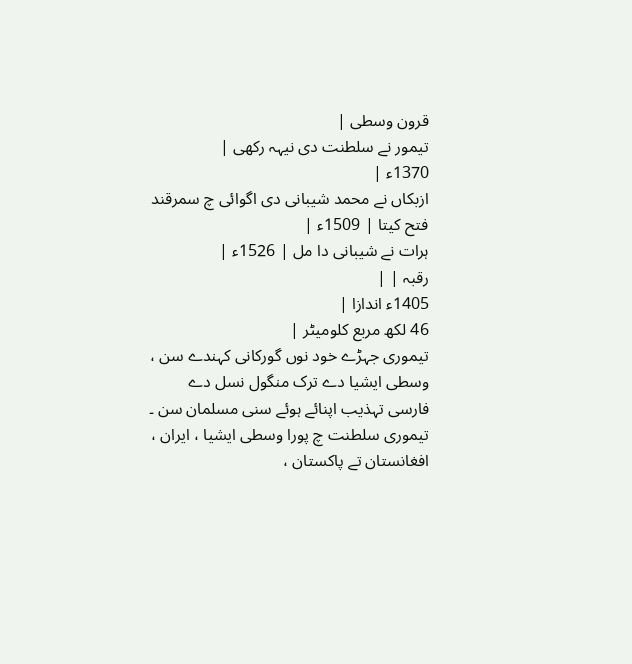قرون وسطی |
تیمور نے سلطنت دی نیہہ رکھی |
1370ء |
ازبکاں نے محمد شیبانی دی اگوائی چ سمرقند فتح کیتا | 1509ء |
ہرات نے شیبانی دا مل | 1526ء |
رقبہ | |
1405ء اندازا |
46 لکھ مربع کلومیٹر |
تیموری جہڑے خود نوں گورکانی کہندے سن ، وسطی ایشیا دے ترک منگول نسل دے فارسی تہذیب اپنائے ہوئے سنی مسلمان سن ۔ تیموری سلطنت چ پورا وسطی ایشیا ، ایران ، افغانستان تے پاکستان ،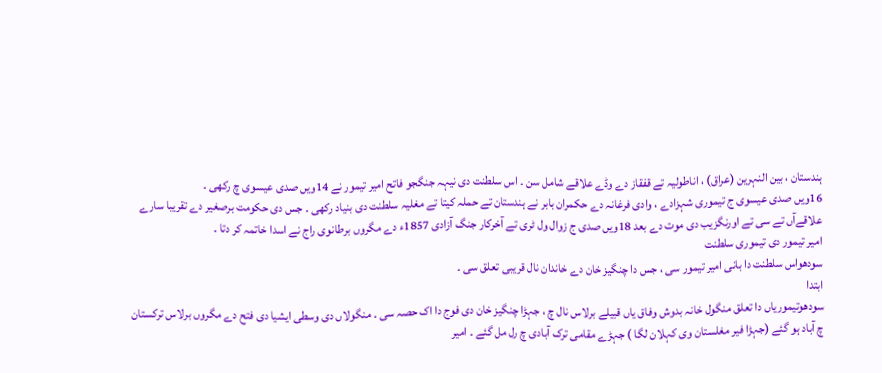ہندستان ، بین النہرین (عراق) ، اناطولیہ تے قفقاز دے وڈے علاقے شامل سن ۔ اس سلطنت دی نیہہ جنگجو فاتح امیر تیمور نے 14ویں صدی عیسوی چ رکھی ۔
16ویں صدی عیسوی ج تیموری شہزادے ، وادی فرغانہ دے حکمران بابر نے ہندستان تے حملہ کیتا تے مغلیہ سلطنت دی بنیاد رکھی ۔ جس دی حکومت برصغیر دے تقریبا سارے علاقےآں تے سی تے اورنگزیب دی موت دے بعد 18ویں صدی ج زوال ول ٹری تے آخرکار جنگ آزادی 1857ء دے مگروں برطانوی راج نے اسدا خاتمہ کر دتا ۔
امیر تیمور دی تیموری سلطنت
سودھواس سلطنت دا بانی امیر تیمور سی ، جس دا چنگیز خان دے خاندان نال قریبی تعلق سی ۔
ابتدا
سودھوتیموریاں دا تعلق منگول خانہ بدوش وفاق یاں قبیلے برلاس نال چ ، جہڑا چنگیز خان دی فوج دا اک حصہ سی ۔ منگولاں دی وسطی ایشیا دی فتح دے مگروں برلاس ترکستان چ آباد ہو گئے (جہڑا فیر مغلستان وی کہلان لگا ) جہڑے مقامی ترک آبادی چ رل مل گئے ۔ امیر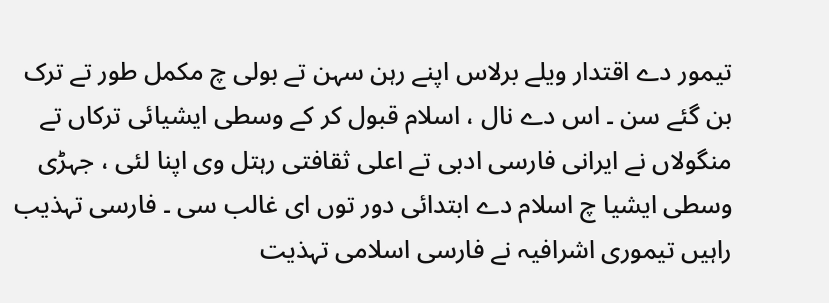تیمور دے اقتدار ویلے برلاس اپنے رہن سہن تے بولی چ مکمل طور تے ترک بن گئے سن ۔ اس دے نال ، اسلام قبول کر کے وسطی ایشیائی ترکاں تے منگولاں نے ایرانی فارسی ادبی تے اعلی ثقافتی رہتل وی اپنا لئی ، جہڑی وسطی ایشیا چ اسلام دے ابتدائی دور توں ای غالب سی ۔ فارسی تہذیب راہیں تیموری اشرافیہ نے فارسی اسلامی تہذیت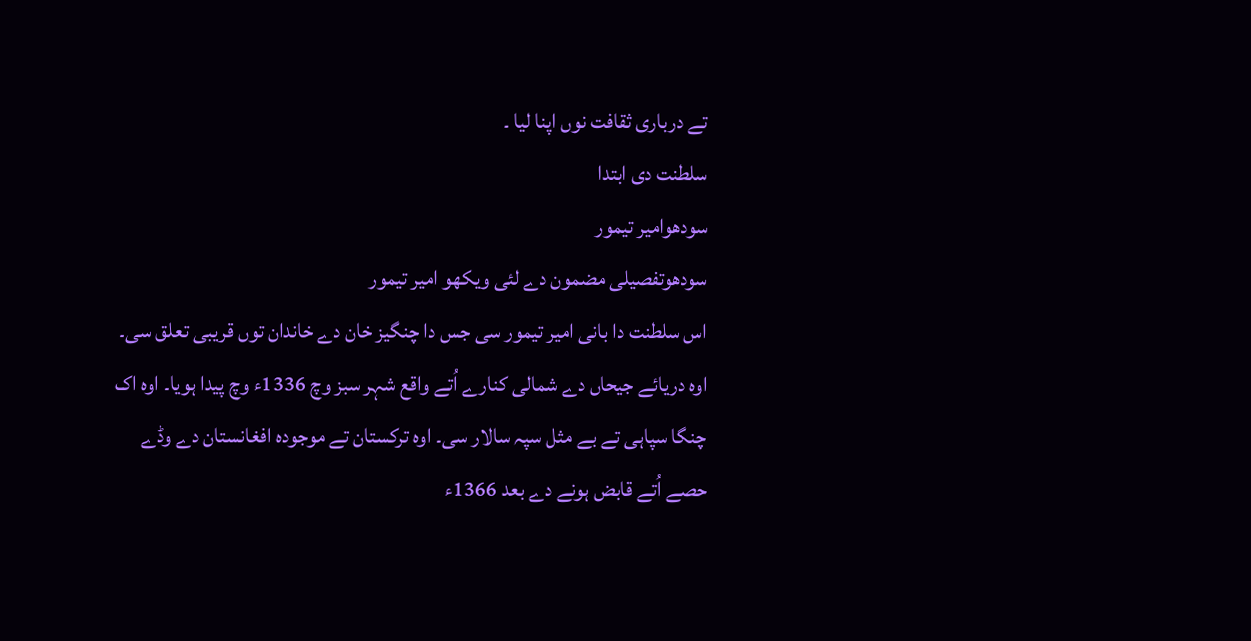تے درباری ثقافت نوں اپنا لیا ۔
سلطنت دی ابتدا
سودھوامیر تیمور
سودھوتفصیلی مضمون دے لئی ویکھو امیر تیمور
اس سلطنت دا بانی امیر تیمور سی جس دا چنگیز خان دے خاندان توں قریبی تعلق سی۔ اوہ دریائے جیحاں دے شمالی کنارے اُتے واقع شہر سبز وچ 1336ء وچ پیدا ہويا۔ اوہ اک چنگا سپاہی تے بے مثل سپہ سالار سی۔ اوہ ترکستان تے موجودہ افغانستان دے وڈے حصے اُتے قابض ہونے دے بعد 1366ء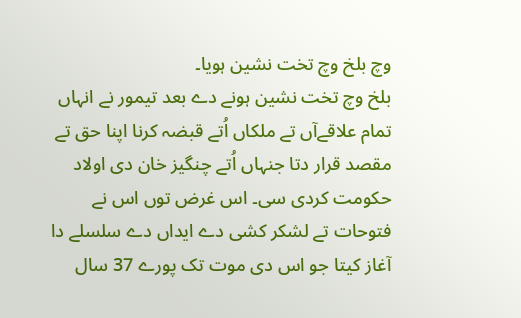وچ بلخ وچ تخت نشین ہويا۔
بلخ وچ تخت نشین ہونے دے بعد تیمور نے انہاں تمام علاقےآں تے ملکاں اُتے قبضہ کرنا اپنا حق تے مقصد قرار دتا جنہاں اُتے چنگیز خان دی اولاد حکومت کردی سی۔ اس غرض توں اس نے فتوحات تے لشکر کشی دے ایداں دے سلسلے دا آغاز کيتا جو اس دی موت تک پورے 37 سال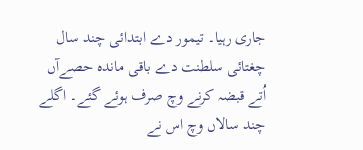جاری رہیا۔ تیمور دے ابتدائی چند سال چغتائی سلطنت دے باقی ماندہ حصےآں اُتے قبضہ کرنے وچ صرف ہوئے گئے۔ اگلے چند سالاں وچ اس نے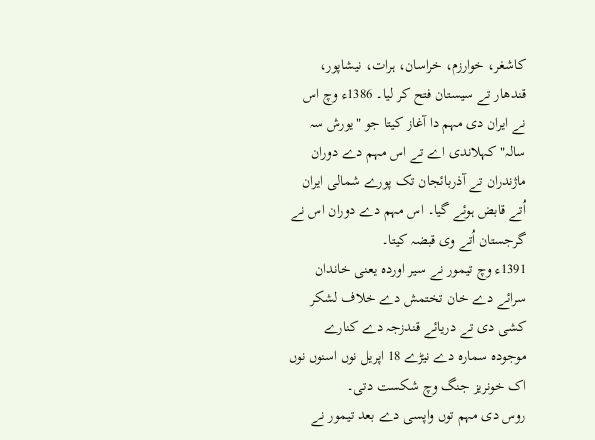کاشغر، خوارزم، خراسان، ہرات، نیشاپور، قندھار تے سیستان فتح کر ليا۔ 1386ء وچ اس نے ایران دی مہم دا آغاز کيتا جو "یورش سہ سالہ" کہلاندی اے تے اس مہم دے دوران ماژندران تے آذربائجان تک پورے شمالی ایران اُتے قابض ہوئے گیا۔ اس مہم دے دوران اس نے گرجستان اُتے وی قبضہ کيتا۔
1391ء وچ تیمور نے سیر اوردہ یعنی خاندان سرائے دے خان تختمش دے خلاف لشکر کشی دی تے دریائے قندزجہ دے کنارے موجودہ سمارہ دے نیڑے 18 اپریل نوں اسنوں نوں اک خونریز جنگ وچ شکست دتی۔
روس دی مہم توں واپسی دے بعد تیمور نے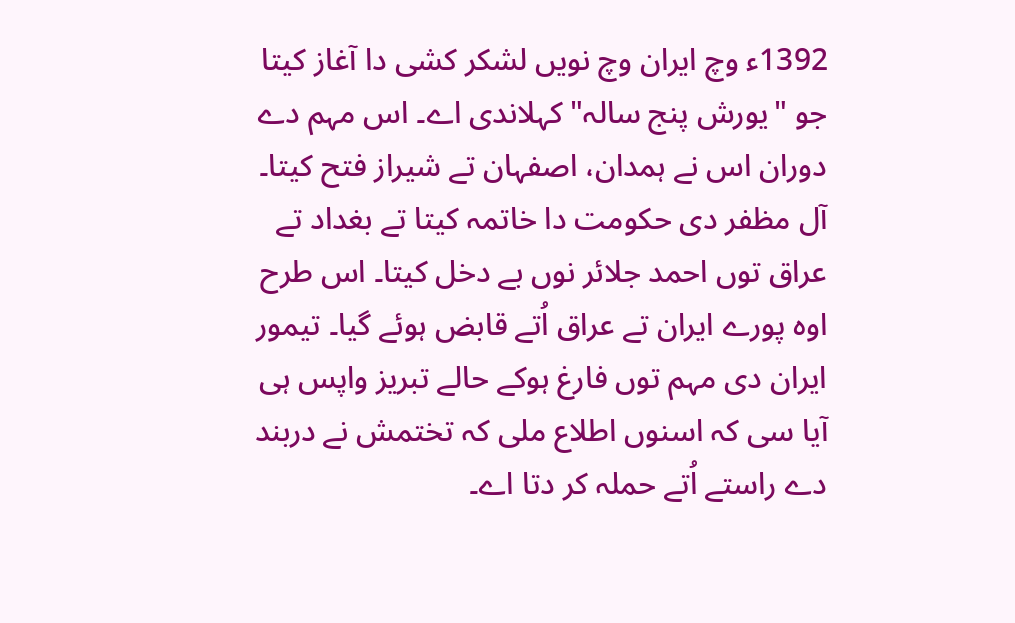1392ء وچ ایران وچ نويں لشکر کشی دا آغاز کيتا جو "یورش پنج سالہ" کہلاندی اے۔ اس مہم دے دوران اس نے ہمدان، اصفہان تے شیراز فتح کيتا۔ آل مظفر دی حکومت دا خاتمہ کيتا تے بغداد تے عراق توں احمد جلائر نوں بے دخل کيتا۔ اس طرح اوہ پورے ایران تے عراق اُتے قابض ہوئے گیا۔ تیمور ایران دی مہم توں فارغ ہوکے حالے تبریز واپس ہی آیا سی کہ اسنوں اطلاع ملی کہ تختمش نے دربند دے راستے اُتے حملہ کر دتا اے۔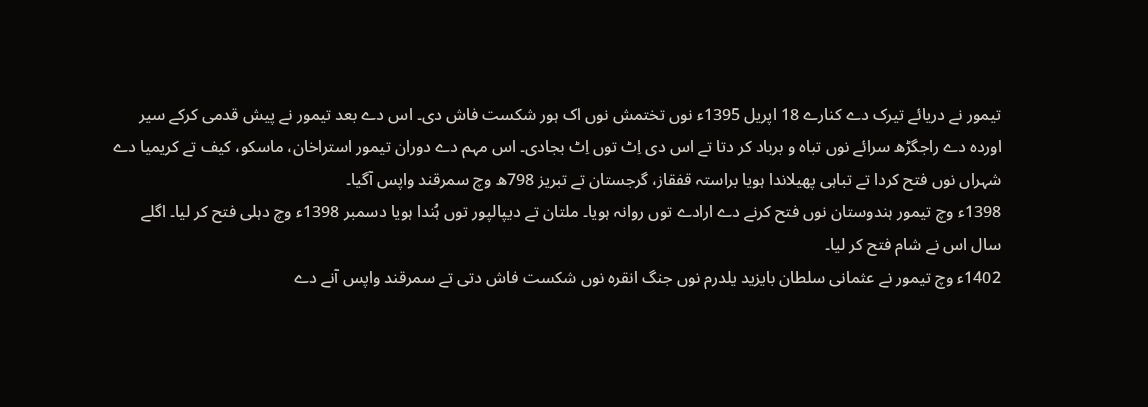تیمور نے دریائے تیرک دے کنارے 18 اپریل 1395ء نوں تختمش نوں اک ہور شکست فاش دی۔ اس دے بعد تیمور نے پیش قدمی کرکے سیر اوردہ دے راجگڑھ سرائے نوں تباہ و برباد کر دتا تے اس دی اِٹ توں اِٹ بجادی۔ اس مہم دے دوران تیمور استراخان، ماسکو، کیف تے کریمیا دے شہراں نوں فتح کردا تے تباہی پھیلاندا ہويا براستہ قفقاز، گرجستان تے تبریز 798ھ وچ سمرقند واپس آگیا۔
1398ء وچ تیمور ہندوستان نوں فتح کرنے دے ارادے توں روانہ ہويا۔ ملتان تے دیپالپور توں ہُندا ہويا دسمبر 1398ء وچ دہلی فتح کر ليا۔ اگلے سال اس نے شام فتح کر ليا۔
1402ء وچ تیمور نے عثمانی سلطان بایزید یلدرم نوں جنگ انقرہ نوں شکست فاش دتی تے سمرقند واپس آنے دے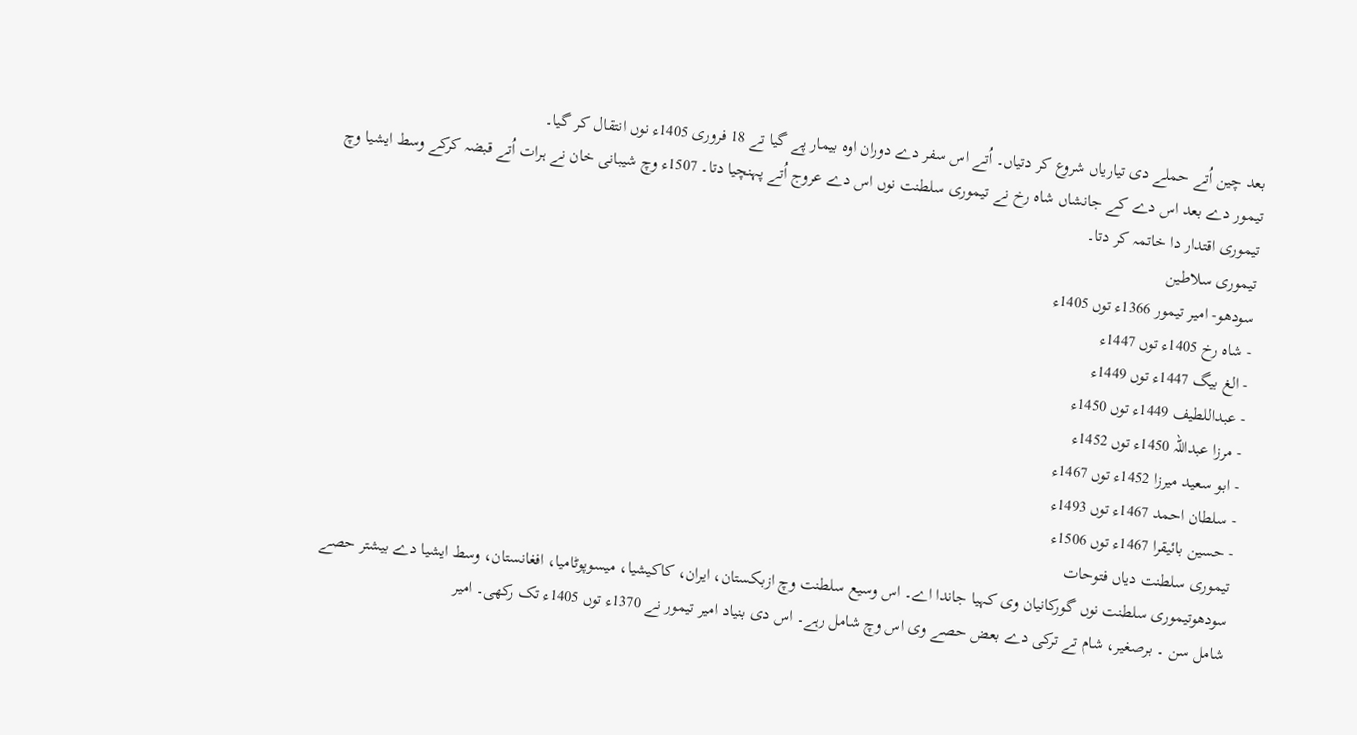بعد چین اُتے حملے دی تیاریاں شروع کر دتیاں۔ اُتے اس سفر دے دوران اوہ بیمار پے گیا تے 18 فروری 1405ء نوں انتقال کر گیا۔
تیمور دے بعد اس دے کے جانشاں شاہ رخ نے تیموری سلطنت نوں اس دے عروج اُتے پہنچیا دتا۔ 1507ء وچ شیبانی خان نے ہرات اُتے قبضہ کرکے وسط ایشیا وچ تیموری اقتدار دا خاتمہ کر دتا۔
تیموری سلاطین
سودھو- امیر تیمور 1366ء توں 1405ء
- شاہ رخ 1405ء توں 1447ء
- الغ بیگ 1447ء توں 1449ء
- عبداللطیف 1449ء توں 1450ء
- مرزا عبداللہ 1450ء توں 1452ء
- ابو سعید میرزا 1452ء توں 1467ء
- سلطان احمد 1467ء توں 1493ء
- حسین بائیقرا 1467ء توں 1506ء
تیموری سلطنت دیاں فتوحات
سودھوتیموری سلطنت نوں گورکانیان وی کہیا جاندا اے۔ اس وسیع سلطنت وچ ازبکستان، ایران، کاکیشیا، میسوپوٹامیا، افغانستان، وسط ایشیا دے بیشتر حصے شامل سن ۔ برصغیر، شام تے ترکی دے بعض حصے وی اس وچ شامل رہے۔ اس دی بنیاد امیر تیمور نے 1370ء توں 1405ء تک رکھی۔ امیر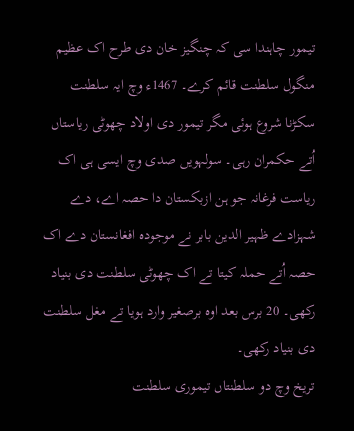تیمور چاہندا سی کہ چنگیز خان دی طرح اک عظیم منگول سلطنت قائم کرے۔ 1467ء وچ ایہ سلطنت سکڑنا شروع ہوئی مگر تیمور دی اولاد چھوٹی ریاستاں اُتے حکمران رہی۔ سولہويں صدی وچ ایسی ہی اک ریاست فرغانہ جو ہن ازبکستان دا حصہ اے، دے شہزادے ظہیر الدین بابر نے موجودہ افغانستان دے اک حصہ اُتے حملہ کيتا تے اک چھوٹی سلطنت دی بنیاد رکھی۔ 20 برس بعد اوہ برصغیر وارد ہويا تے مغل سلطنت دی بنیاد رکھی۔
تریخ وچ دو سلطنتاں تیموری سلطنت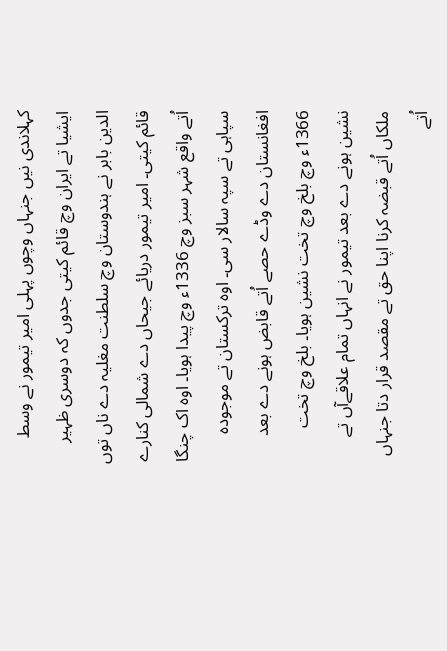کہلاندی نيں جنہاں وچوں پہلی امیر تیمور نے وسط ایشیا تے ایران وچ قائم کيتی جدوں کہ دوسری ظہیر الدین بابر نے ہندوستان وچ سلطنت مغلیہ دے ناں توں قائم کيتی۔ امیر تیمور دریائے جیحاں دے شمالی کنارے اُتے واقع شہر سبز وچ 1336ء وچ پیدا ہويا۔ اوہ اک چنگا سپاہی تے سپہ سالار سی۔ اوہ ترکستان تے موجودہ افغانستان دے وڈے حصے اُتے قابض ہونے دے بعد 1366ء وچ بلخ وچ تخت نشین ہويا۔ بلخ وچ تخت نشین ہونے دے بعد تیمور نے انہاں تمام علاقےآں تے ملکاں اُتے قبضہ کرنا اپنا حق تے مقصد قرار دتا جنہاں اُتے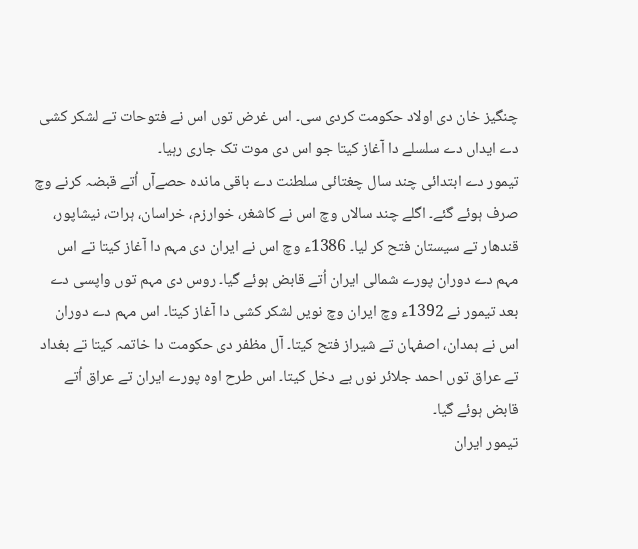چنگیز خان دی اولاد حکومت کردی سی۔ اس غرض توں اس نے فتوحات تے لشکر کشی دے ایداں دے سلسلے دا آغاز کيتا جو اس دی موت تک جاری رہیا۔
تیمور دے ابتدائی چند سال چغتائی سلطنت دے باقی ماندہ حصےآں اُتے قبضہ کرنے وچ صرف ہوئے گئے۔ اگلے چند سالاں وچ اس نے کاشغر، خوارزم، خراسان، ہرات، نیشاپور، قندھار تے سیستان فتح کر ليا۔ 1386ء وچ اس نے ایران دی مہم دا آغاز کيتا تے اس مہم دے دوران پورے شمالی ایران اُتے قابض ہوئے گیا۔ روس دی مہم توں واپسی دے بعد تیمور نے 1392ء وچ ایران وچ نويں لشکر کشی دا آغاز کيتا۔ اس مہم دے دوران اس نے ہمدان، اصفہان تے شیراز فتح کيتا۔ آل مظفر دی حکومت دا خاتمہ کيتا تے بغداد تے عراق توں احمد جلائر نوں بے دخل کيتا۔ اس طرح اوہ پورے ایران تے عراق اُتے قابض ہوئے گیا۔
تیمور ایران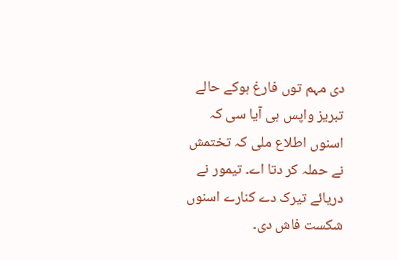دی مہم توں فارغ ہوکے حالے تبریز واپس ہی آیا سی کہ اسنوں اطلاع ملی کہ تختمش نے حملہ کر دتا اے۔ تیمور نے دریائے تیرک دے کنارے اسنوں شکست فاش دی۔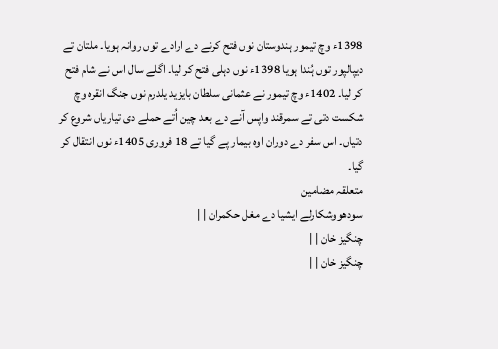1398ء وچ تیمور ہندوستان نوں فتح کرنے دے ارادے توں روانہ ہويا۔ ملتان تے دیپالپور توں ہُندا ہويا 1398ء نوں دہلی فتح کر ليا۔ اگلے سال اس نے شام فتح کر ليا۔ 1402ء وچ تیمور نے عثمانی سلطان بایزید یلدرم نوں جنگ انقرہ وچ شکست دتی تے سمرقند واپس آنے دے بعد چین اُتے حملے دی تیاریاں شروع کر دتیاں۔ اس سفر دے دوران اوہ بیمار پے گیا تے 18 فروری 1405ء نوں انتقال کر گیا۔
متعلقہ مضامین
سودھووشکارلے ایشیا دے مغل حکمران | |
چنگیز خان | |
چنگیز خان | |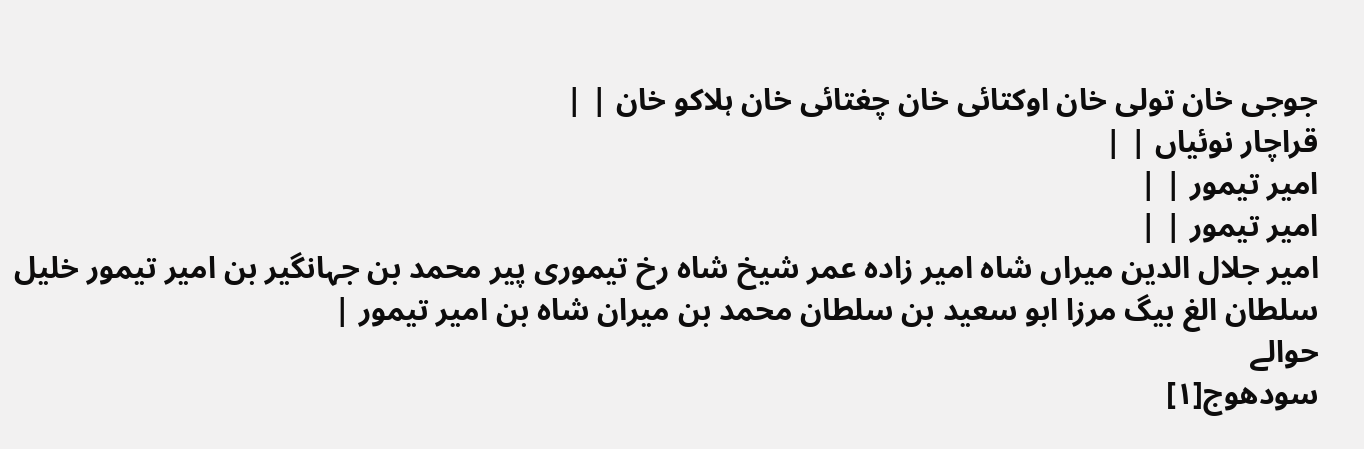جوجی خان تولی خان اوکتائی خان چغتائی خان ہلاکو خان | |
قراچار نوئیاں | |
امیر تیمور | |
امیر تیمور | |
امیر جلال الدین میراں شاہ امیر زادہ عمر شیخ شاہ رخ تیموری پیر محمد بن جہانگیر بن امیر تیمور خلیل سلطان الغ بیگ مرزا ابو سعید بن سلطان محمد بن میران شاہ بن امیر تیمور |
حوالے
سودھوج[۱]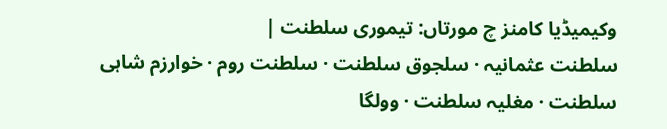وکیمیڈیا کامنز چ مورتاں: تیموری سلطنت |
سلطنت عثمانیہ · سلجوق سلطنت · سلطنت روم · خوارزم شاہی سلطنت · مغلیہ سلطنت · وولگا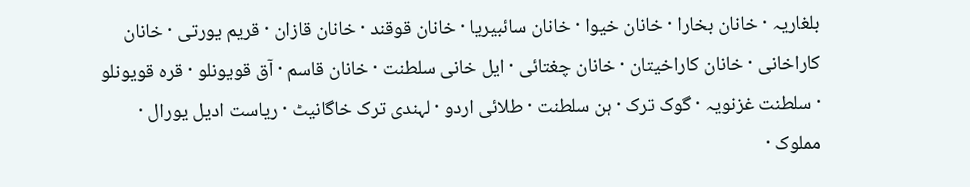بلغاریہ · خانان بخارا · خانان خیوا · خانان سائبیریا · خانان قوقند · خانان قازان · قریم یورتی · خانان کاراخانی · خانان کاراخیتان · خانان چغتائی · ایل خانی سلطنت · خانان قاسم · آق قویونلو · قرہ قویونلو · سلطنت غزنویہ · گوک ترک · ہن سلطنت · طلائی اردو · لہندی ترک خاگانیٹ · ریاست ادیل یورال · مملوک ·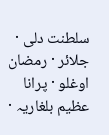سلطنت دلی · جلائر · رمضان اوغلو · پرانا عظیم بلغاریہ ·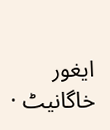ایغور خاگانیٹ ·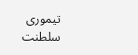تیموری سلطنت